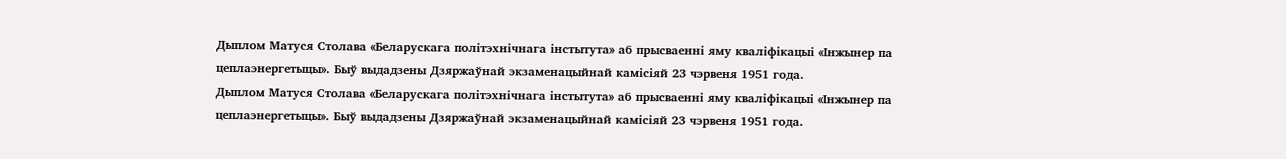Дыплом Матуся Столава «Беларускага політэхнічнага інстытута» аб прысваенні яму кваліфікацыі «Інжынер па цеплаэнергетыцы». Быў выдадзены Дзяржаўнай экзаменацыйнай камісіяй 23 чэрвеня 1951 года.
Дыплом Матуся Столава «Беларускага політэхнічнага інстытута» аб прысваенні яму кваліфікацыі «Інжынер па цеплаэнергетыцы». Быў выдадзены Дзяржаўнай экзаменацыйнай камісіяй 23 чэрвеня 1951 года.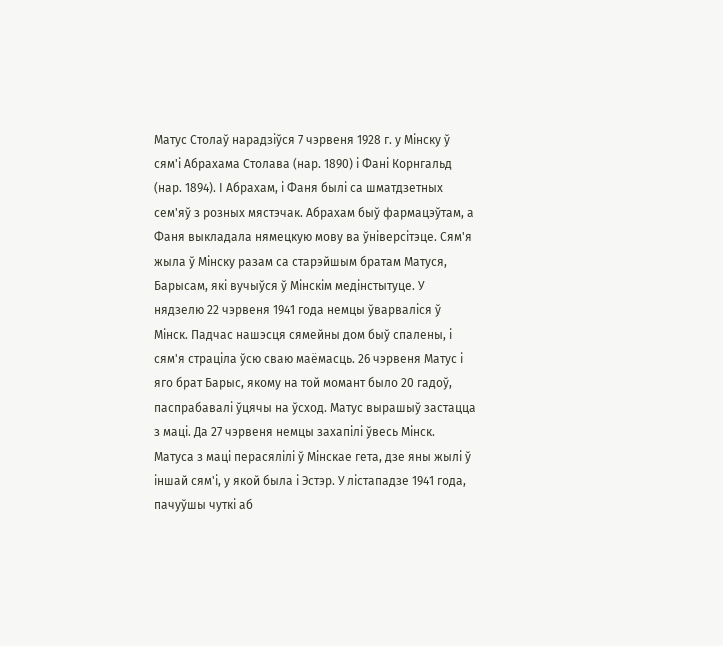Матус Столаў нарадзіўся 7 чэрвеня 1928 г. у Мінску ў сям'і Абрахама Столава (нар. 1890) і Фані Корнгальд (нар. 1894). І Абрахам, і Фаня былі са шматдзетных сем'яў з розных мястэчак. Абрахам быў фармацэўтам, а Фаня выкладала нямецкую мову ва ўніверсітэце. Сям'я жыла ў Мінску разам са старэйшым братам Матуся, Барысам, які вучыўся ў Мінскім медінстытуце. У нядзелю 22 чэрвеня 1941 года немцы ўварваліся ў Мінск. Падчас нашэсця сямейны дом быў спалены, і сям'я страціла ўсю сваю маёмасць. 26 чэрвеня Матус і яго брат Барыс, якому на той момант было 20 гадоў, паспрабавалі ўцячы на ўсход. Матус вырашыў застацца з маці. Да 27 чэрвеня немцы захапілі ўвесь Мінск. Матуса з маці перасялілі ў Мінскае гета, дзе яны жылі ў іншай сям'і, у якой была і Эстэр. У лістападзе 1941 года, пачуўшы чуткі аб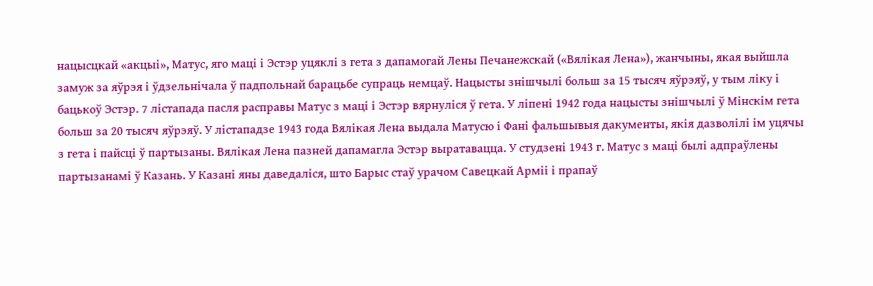нацысцкай «акцыі», Матус, яго маці і Эстэр уцяклі з гета з дапамогай Лены Печанежскай («Вялікая Лена»), жанчыны, якая выйшла замуж за яўрэя і ўдзельнічала ў падпольнай барацьбе супраць немцаў. Нацысты знішчылі больш за 15 тысяч яўрэяў, у тым ліку і бацькоў Эстэр. 7 лістапада пасля расправы Матус з маці і Эстэр вярнуліся ў гета. У ліпені 1942 года нацысты знішчылі ў Мінскім гета больш за 20 тысяч яўрэяў. У лістападзе 1943 года Вялікая Лена выдала Матусю і Фані фальшывыя дакументы, якія дазволілі ім уцячы з гета і пайсці ў партызаны. Вялікая Лена пазней дапамагла Эстэр выратавацца. У студзені 1943 г. Матус з маці былі адпраўлены партызанамі ў Казань. У Казані яны даведаліся, што Барыс стаў урачом Савецкай Арміі і прапаў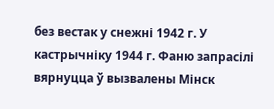без вестак у снежні 1942 г. У кастрычніку 1944 г. Фаню запрасілі вярнуцца ў вызвалены Мінск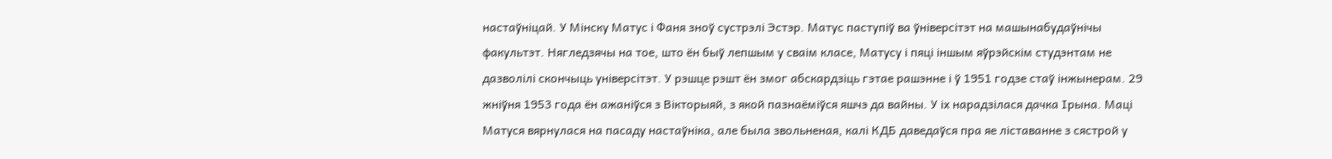настаўніцай. У Мінску Матус і Фаня зноў сустрэлі Эстэр. Матус паступіў ва ўніверсітэт на машынабудаўнічы факультэт. Нягледзячы на тое, што ён быў лепшым у сваім класе, Матусу і пяці іншым яўрэйскім студэнтам не дазволілі скончыць універсітэт. У рэшце рэшт ён змог абскардзіць гэтае рашэнне і ў 1951 годзе стаў інжынерам. 29 жніўня 1953 года ён ажаніўся з Вікторыяй, з якой пазнаёміўся яшчэ да вайны. У іх нарадзілася дачка Ірына. Маці Матуся вярнулася на пасаду настаўніка, але была звольненая, калі КДБ даведаўся пра яе ліставанне з сястрой у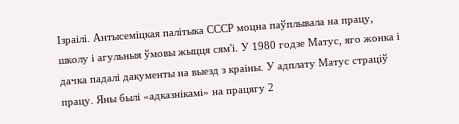Ізраілі. Антысеміцкая палітыка СССР моцна паўплывала на працу, школу і агульныя ўмовы жыцця сям'і. У 1980 годзе Матус, яго жонка і дачка падалі дакументы на выезд з краіны. У адплату Матус страціў працу. Яны былі «адказнікамі» на працягу 2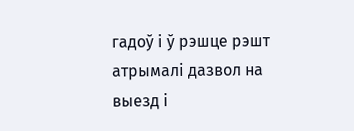гадоў і ў рэшце рэшт атрымалі дазвол на выезд і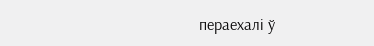пераехалі ў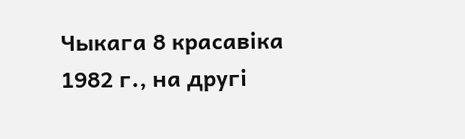Чыкага 8 красавіка 1982 г., на другі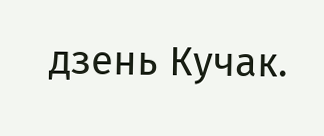дзень Кучак.